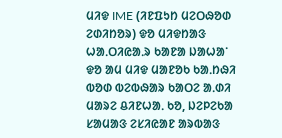ᱢᱤᱫ IME (ᱤᱱᱯᱩᱴ ᱢᱮᱛᱷᱚᱰ ᱮᱰᱤᱴᱚᱨ) ᱫᱚ ᱢᱤᱫᱴᱟᱝ ᱦᱟᱹᱛᱤᱭᱟᱹᱨ ᱠᱟᱱᱟ ᱡᱟᱦᱟᱸ ᱫᱚ ᱟᱢ ᱢᱤᱫ ᱢᱟᱱᱚᱠ ᱠᱟᱹᱴᱷᱤ ᱵᱚᱰ ᱵᱮᱵᱷᱟᱨ ᱠᱟᱛᱮ ᱟᱹᱰᱤ ᱢᱟᱨᱮ ᱪᱤᱱᱦᱟᱹ ᱠᱚ, ᱡᱮᱞᱮᱠᱟ ᱥᱟᱢᱟᱝ ᱮᱥᱤᱭᱟᱱ ᱟᱨᱵᱟᱝ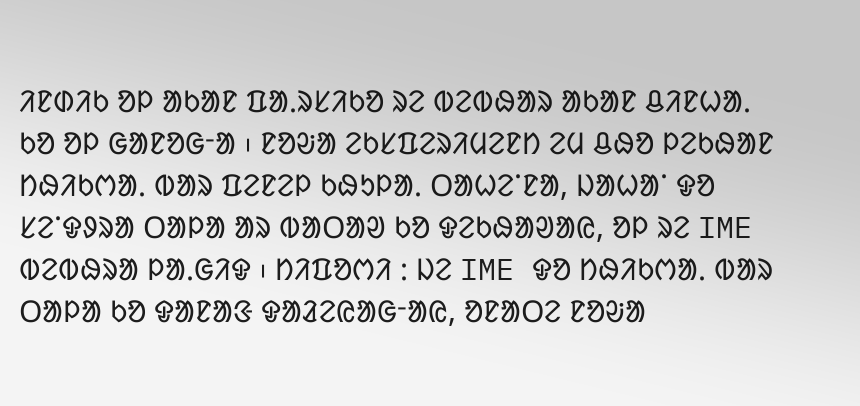ᱤᱱᱰᱤᱠ ᱚᱞ ᱟᱠᱟᱱ ᱯᱟᱹᱨᱥᱤᱠᱚ ᱨᱮ ᱵᱮᱵᱷᱟᱨ ᱟᱠᱟᱱ ᱪᱤᱱᱦᱟᱹ ᱠᱚ ᱚᱞ ᱜᱟᱱᱚᱜᱼᱟ ᱾ ᱱᱚᱶᱟ ᱮᱠᱥᱯᱮᱨᱤᱢᱮᱱᱴ ᱮᱢ ᱪᱷᱚ ᱞᱮᱠᱷᱟᱱ ᱴᱷᱤᱠᱬᱟᱹ ᱵᱟᱨ ᱯᱮᱱᱮᱞ ᱠᱷᱩᱞᱟᱹ ᱛᱟᱦᱮᱸᱱᱟ, ᱡᱟᱦᱟᱸ ᱫᱚ ᱥᱮᱸᱫᱽᱨᱟ ᱛᱟᱞᱟ ᱟᱨ ᱵᱟᱛᱟᱣ ᱠᱚ ᱫᱮᱠᱷᱟᱣᱟᱭ, ᱚᱞ ᱨᱮ IME ᱵᱮᱵᱷᱨᱟ ᱞᱟᱹᱜᱤᱫ ᱾ ᱴᱤᱯᱚᱬᱤ ᱺ ᱡᱮ IME ᱫᱚ ᱴᱷᱤᱠᱬᱟᱹ ᱵᱟᱨ ᱛᱟᱞᱟ ᱠᱚ ᱫᱟᱱᱟᱝ ᱫᱟᱲᱮᱭᱟᱜᱼᱟᱭ, ᱚᱱᱟᱛᱮ ᱱᱚᱶᱟ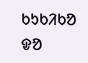ᱠᱩᱠᱤᱠᱚ ᱫᱚ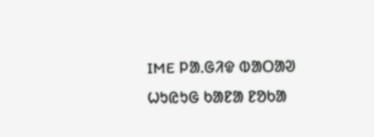IME ᱞᱟᱹᱜᱤᱫ ᱵᱟᱛᱟᱣ ᱦᱩᱭᱩᱜ ᱠᱟᱱᱟ ᱱᱚᱠᱟ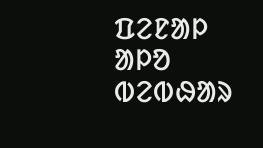ᱯᱮᱱᱟᱞ ᱟᱞᱚ ᱵᱮᱵᱷᱟᱨ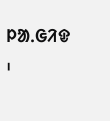ᱞᱟᱹᱜᱤᱫ ᱾